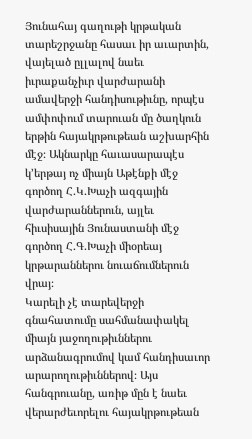Յունահայ գաղութի կրթական տարեշրջանը հասաւ իր աւարտին, վայելած ըլլալով նաեւ իւրաքանչիւր վարժարանի ամավերջի հանդիսութիւնը, որպէս ամփոփում տարուան մը ծաղկուն երթին հայակրթութեան աշխարհին մէջ։ Ակնարկը հաւասարապէս կ՚երթայ ոչ միայն Աթէնքի մէջ գործող Հ.Կ.Խաչի ազգային վարժարաններուն, այլեւ հիւսիսային Յունաստանի մէջ գործող Հ.Գ.Խաչի միօրեայ կրթարաններու նուաճումներուն վրայ։
Կարելի չէ տարեվերջի գնահատումը սահմանափակել միայն յաջողութիւններու արձանագրումով կամ հանդիսաւոր արարողութիւններով։ Այս հանգրուանը, առիթ մըն է նաեւ վերարժեւորելու հայակրթութեան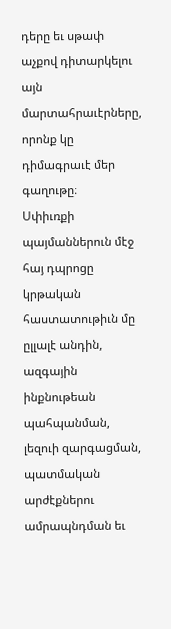դերը եւ սթափ աչքով դիտարկելու այն մարտահրաւէրները, որոնք կը դիմագրաւէ մեր գաղութը։
Սփիւռքի պայմաններուն մէջ հայ դպրոցը կրթական հաստատութիւն մը ըլլալէ անդին, ազգային ինքնութեան պահպանման, լեզուի զարգացման, պատմական արժէքներու ամրապնդման եւ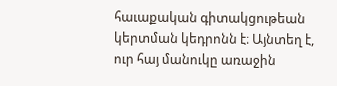հաւաքական գիտակցութեան կերտման կեդրոնն է։ Այնտեղ է, ուր հայ մանուկը առաջին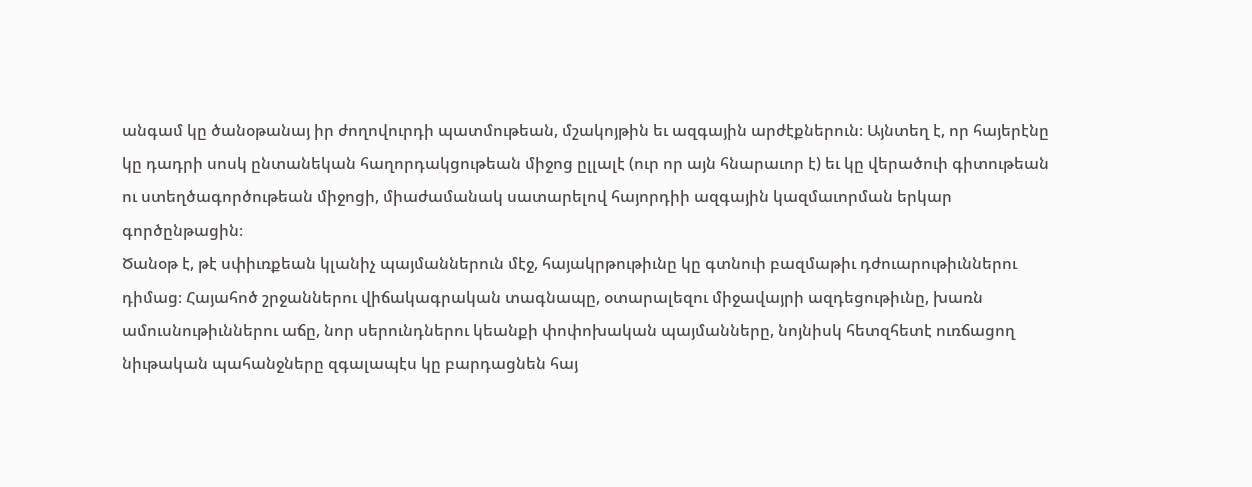անգամ կը ծանօթանայ իր ժողովուրդի պատմութեան, մշակոյթին եւ ազգային արժէքներուն։ Այնտեղ է, որ հայերէնը կը դադրի սոսկ ընտանեկան հաղորդակցութեան միջոց ըլլալէ (ուր որ այն հնարաւոր է) եւ կը վերածուի գիտութեան ու ստեղծագործութեան միջոցի, միաժամանակ սատարելով հայորդիի ազգային կազմաւորման երկար գործընթացին։
Ծանօթ է, թէ սփիւռքեան կլանիչ պայմաններուն մէջ, հայակրթութիւնը կը գտնուի բազմաթիւ դժուարութիւններու դիմաց։ Հայահոծ շրջաններու վիճակագրական տագնապը, օտարալեզու միջավայրի ազդեցութիւնը, խառն ամուսնութիւններու աճը, նոր սերունդներու կեանքի փոփոխական պայմանները, նոյնիսկ հետզհետէ ուռճացող նիւթական պահանջները զգալապէս կը բարդացնեն հայ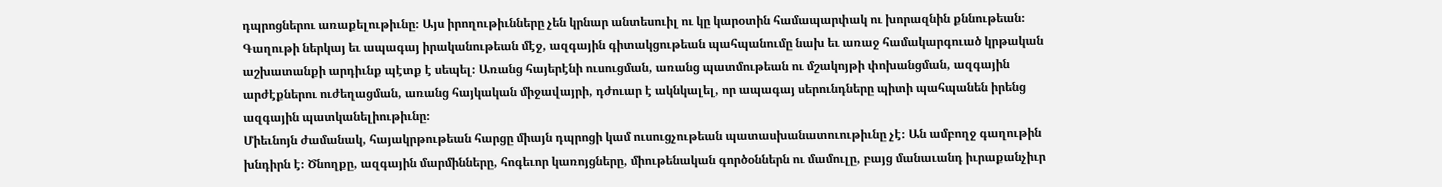դպրոցներու առաքելութիւնը։ Այս իրողութիւնները չեն կրնար անտեսուիլ ու կը կարօտին համապարփակ ու խորազնին քննութեան։
Գաղութի ներկայ եւ ապագայ իրականութեան մէջ, ազգային գիտակցութեան պահպանումը նախ եւ առաջ համակարգուած կրթական աշխատանքի արդիւնք պէտք է սեպել։ Առանց հայերէնի ուսուցման, առանց պատմութեան ու մշակոյթի փոխանցման, ազգային արժէքներու ուժեղացման, առանց հայկական միջավայրի, դժուար է ակնկալել, որ ապագայ սերունդները պիտի պահպանեն իրենց ազգային պատկանելիութիւնը։
Միեւնոյն ժամանակ, հայակրթութեան հարցը միայն դպրոցի կամ ուսուցչութեան պատասխանատուութիւնը չէ։ Ան ամբողջ գաղութին խնդիրն է։ Ծնողքը, ազգային մարմինները, հոգեւոր կառոյցները, միութենական գործօններն ու մամուլը, բայց մանաւանդ իւրաքանչիւր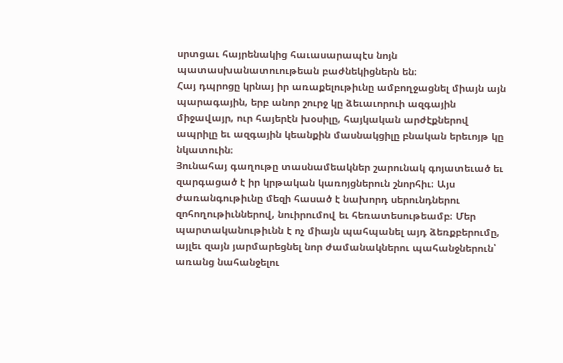սրտցաւ հայրենակից հաւասարապէս նոյն պատասխանատուութեան բաժնեկիցներն են։
Հայ դպրոցը կրնայ իր առաքելութիւնը ամբողջացնել միայն այն պարագային, երբ անոր շուրջ կը ձեւաւորուի ազգային միջավայր, ուր հայերէն խօսիլը, հայկական արժէքներով ապրիլը եւ ազգային կեանքին մասնակցիլը բնական երեւոյթ կը նկատուին։
Յունահայ գաղութը տասնամեակներ շարունակ գոյատեւած եւ զարգացած է իր կրթական կառոյցներուն շնորհիւ։ Այս ժառանգութիւնը մեզի հասած է նախորդ սերունդներու զոհողութիւններով, նուիրումով եւ հեռատեսութեամբ։ Մեր պարտականութիւնն է ոչ միայն պահպանել այդ ձեռքբերումը, այլեւ զայն յարմարեցնել նոր ժամանակներու պահանջներուն՝ առանց նահանջելու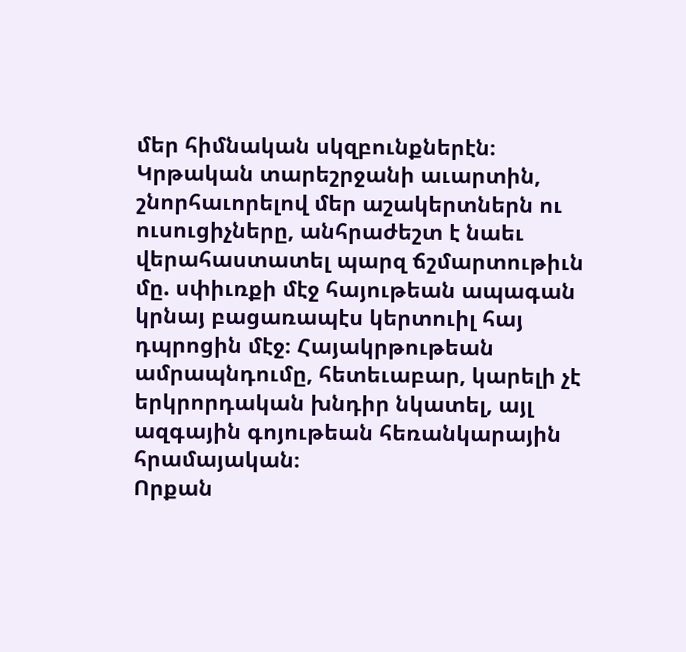մեր հիմնական սկզբունքներէն։
Կրթական տարեշրջանի աւարտին, շնորհաւորելով մեր աշակերտներն ու ուսուցիչները, անհրաժեշտ է նաեւ վերահաստատել պարզ ճշմարտութիւն մը. սփիւռքի մէջ հայութեան ապագան կրնայ բացառապէս կերտուիլ հայ դպրոցին մէջ։ Հայակրթութեան ամրապնդումը, հետեւաբար, կարելի չէ երկրորդական խնդիր նկատել, այլ ազգային գոյութեան հեռանկարային հրամայական։
Որքան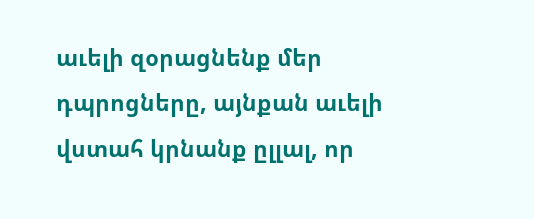աւելի զօրացնենք մեր դպրոցները, այնքան աւելի վստահ կրնանք ըլլալ, որ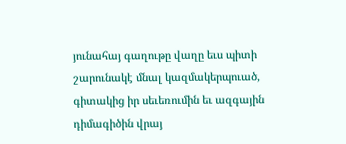յունահայ գաղութը վաղը եւս պիտի շարունակէ մնալ կազմակերպուած, գիտակից իր սեւեռումին եւ ազգային դիմագիծին վրայ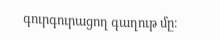գուրգուրացող գաղութ մը։